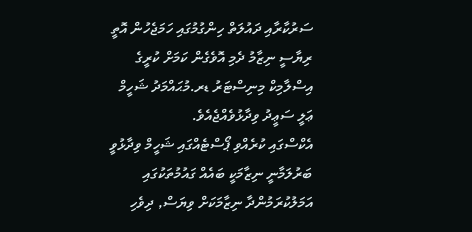ސަރުކާރާއި ދައުލަތް ހިންގުމުގައި ހަމަޖެހުން އޮތީ ރިޔާސީ ނިޒާމު ދެމި އޮވެގެން ކަމަށް ކުރީގެ އިސްލާމިކް މިނިސްޓަރު ޑރ.މުޙައްމަދު ޝަހީމް ޢަލީ ސަޢީދު ވިދާޅުވެއްޖެއެވެ.
އެކްސްގައި ކުރެއްވި ޕޯސްޓެއްގައި ޝަހީމް ވިދާޅުވީ ބަރުލަމާނީ ނިޒާމަކީ ބައެއް ގައުމުތަކުގައި އަމަލުކުރަމުންދާ ނިޒާމަކަށް ވިޔަސް, ދިވެހި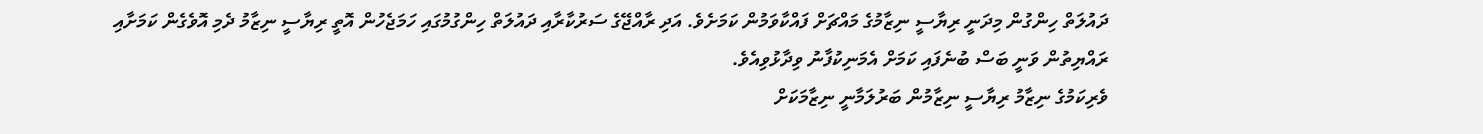ދައުލަތް ހިންގުން މިދަނީ ރިޔާސީ ނިޒާމުގެ މައްޗަށް ފައްކާވަމުން ކަމަށެވެ. އަދި ރާއްޖޭގެ ސަރުކާރާއި ދައުލަތް ހިންގުމުގައި ހަމަޖެހުން އޮތީ ރިޔާސީ ނިޒާމު ދެމި އޮވެގެން ކަމަށާއި ރައްޔިތުން ވަނީ ބަސް ބުނެފައި ކަމަށް އެމަނިކުފާނު ވިދާޅުވިއެވެ.
ވެރިކަމުގެ ނިޒާމު ރިޔާސީ ނިޒާމުން ބަރުލަމާނީ ނިޒާމަކަށް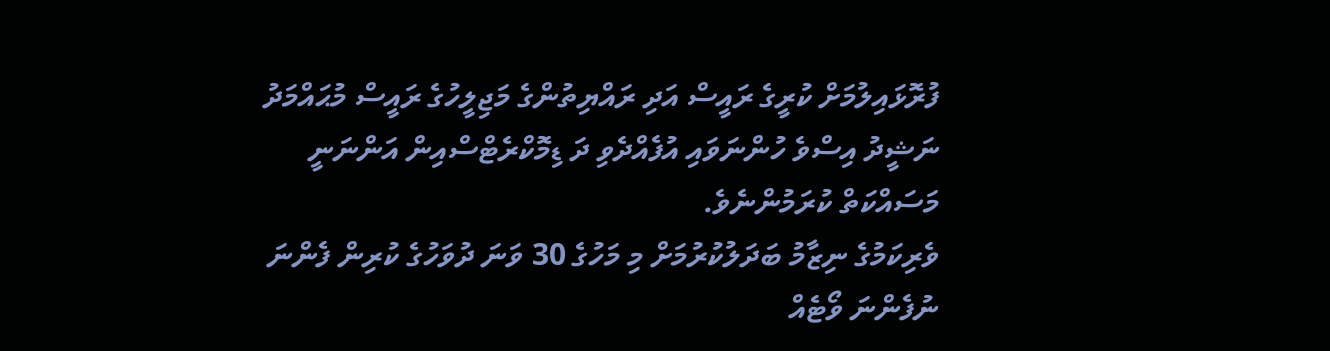ފުރޮޅައިލުމަށް ކުރީގެ ރައީސް އަދި ރައްޔިތުންގެ މަޖިލީހުގެ ރައީސް މުޙައްމަދު ނަޝީދު އިސްވެ ހުންނަވައި އުފެއްދެވި ދަ ޑިމޮކްރެޓްސްއިން އަންނަނީ މަސައްކަތް ކުރަމުންނެވެ.
ވެރިކަމުގެ ނިޒާމު ބަދަލުކުރުމަށް މި މަހުގެ 30 ވަނަ ދުވަހުގެ ކުރިން ފެންނަ ނުފެންނަ ވޯޓެއް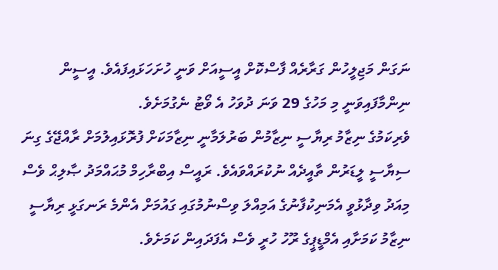ނަގަން މަޖިލީހުން ގަރާރެއް ފާސްކޮށް އީސީއަށް ވަނީ ހުށަހަޅައިފައެވެ. އީސީން ނިންމާފައިވަނީ މި މަހުގެ 29 ވަނަ ދުވަހު އެ ވޯޓު ނެގުމަށެވެ.
ވެރިކަމުގެ ނިޒާމު ރިޔާސީ ނިޒާމުން ބަރުލަމާނީ ނިޒާމަކަށް ފުރޮޅައިލުމަށް ރާއްޖޭގެ ގިނަ ސިޔާސީ ލީޑަރުން ތާއީދެއް ނުކުރައްވައެވެ. ރައީސް އިބްރާހިމް މުޙައްމަދު ޞާލިޙް ވެސް މިއަދު ވިދާޅުވީ އެމަނިކުފާނުގެ އަމިއްލަ ވިސްނުމުގައި ގައުމަށް އެންމެ ރަނގަޅީ ރިޔާސީ ނިޒާމު ކަމަށާއި އެމްޑީޕީގެ ރޫހު ހުރީ ވެސް އެފަދައިން ކަމަށެވެ.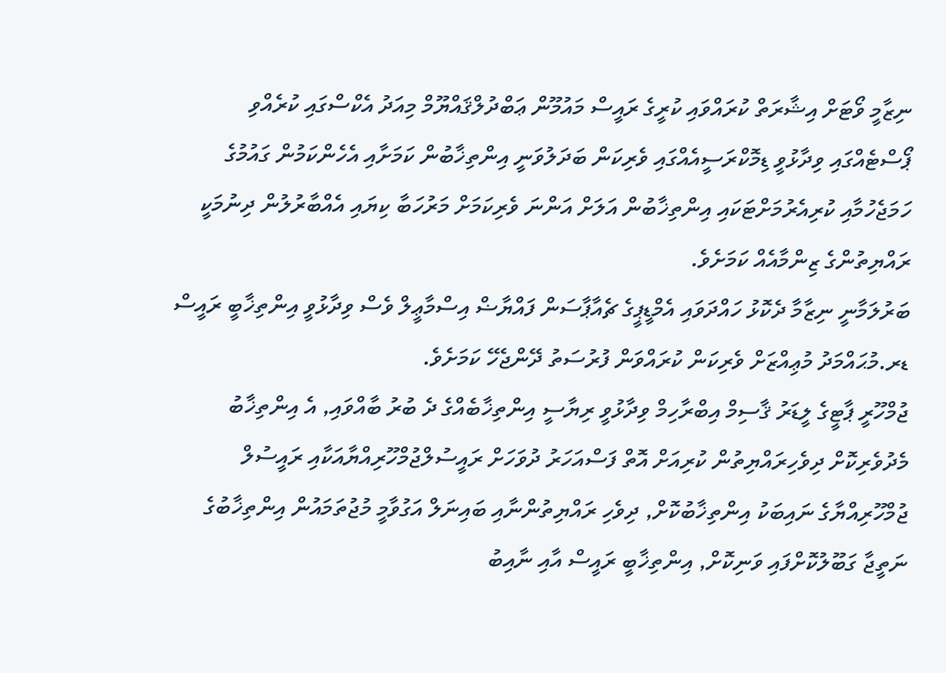ނިޒާމީ ވޯޓަށް އިޝާރަތް ކުރައްވައި ކުރީގެ ރައީސް މައުމޫން ޢަބްދުލްޤައްޔޫމް މިއަދު އެކްސްގައި ކުރެއްވި ޕޯސްޓެއްގައި ވިދާޅުވީ ޑިމޮކްރަސީއެއްގައި ވެރިކަން ބަދަލުވަނީ އިންތިޚާބުން ކަމަށާއި އެހެންކަމުން ގައުމުގެ ހަމަޖެހުމާއި ކުރިއެރުމަށްޓަކައި އިންތިޚާބުން އަލަށް އަންނަ ވެރިކަމަށް މަރުހަބާ ކިޔައި އެއްބާރުލުން ދިނުމަކީ ރައްޔިތުންގެ ޒިންމާއެއް ކަމަށެވެ.
ބަރުލަމާނީ ނިޒާމާ ދެކޮޅު ހައްދަވައި އެމްޑީޕީގެ ޗެއާޕާސަން ފައްޔާޟް އިސްމާޢީލް ވެސް ވިދާޅުވީ އިންތިޚާބީ ރައީސް ޑރ.މުޙައްމަދު މުޢިއްޒަށް ވެރިކަން ކުރައްވަން ފުރުސަތު ދޭންޖެހޭ ކަމަށެވެ.
ޖުމްހޫރީ ޕާޓީގެ ލީޑަރު ޤާސިމް އިބްރާހިމް ވިދާޅުވީ ރިޔާސީ އިންތިޚާބެއްގެ ދެ ބުރު ބާއްވައި, އެ އިންތިޚާބު މެދުވެރިކޮށް ދިވެހިރައްޔިތުން ކުރިއަށް އޮތް ފަސްއަހަރު ދުވަހަށް ރައީސުލްޖުމްހޫރިއްޔާއަކާއި ރައީސުލް ޖުމްހޫރިއްޔާގެ ނައިބަކު އިންތިޚާބުކޮށް, ދިވެހި ރައްޔިތުންނާއި ބައިނަލް އަގުވާމީ މުޖުތަމައުން އިންތިޚާބުގެ ނަތީޖާ ގަބޫލުކޮށްފައި ވަނިކޮށް, އިންތިޚާބީ ރައީސް އާއި ނާއިބު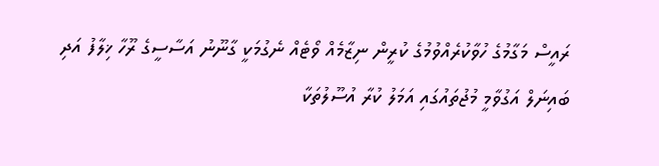ރައީސް މަގާމުގެ ހުވާކުރެއްވުމުގެ ކުރީން ނިޒާމެއް ވޯޓެއް ނެގުމަކީ ގާނޫނު އަސާސީގެ ރޫހާ ޚިލާފު އަދި ބައިނަލް އަގުވާމީ މުޖުތައުގައި އަމަލު ކުރާ އުސޫލުތަކާ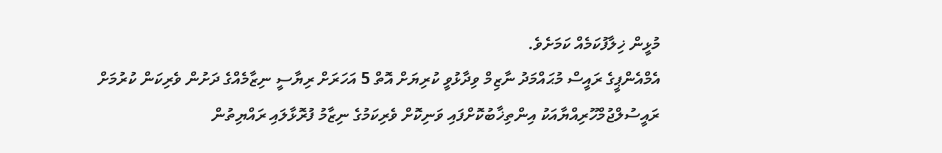މުޅީން ޚިލާފުކަމެއް ކަމަށެވެ.
އެމްއެންޕީގެ ރައީސް މުޙައްމަދު ނާޒިމް ވިދާޅުވީ ކުރިޔަށް އޮތް 5 އަހަރަށް ރިޔާސީ ނިޒާމެއްގެ ދަށުން ވެރިކަން ކުރުމަށް ރައީސުލްޖުމްހޫރިއްޔާއަކު އިންތިޚާބުކޮށްފައި ވަނިކޮށް ވެރިކަމުގެ ނިޒާމު ފުރޮޅާލައި ރައްޔިތުން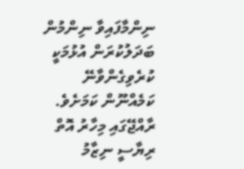ނިންމާފައިވާ ނިންމުން ބަދަލުކުރަން އުޅުމަކީ ކުރެވިގެންވާނޭ ކަމެއްނޫން ކަމަށެވެ.
ރާއްޖޭގައި މިހާރު އޮތް ރިޔާސީ ނިޒާމު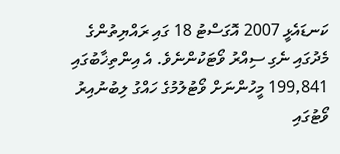ކަނޑައެޅީ 2007 އޮގަސްޓު 18 ގައި ރައްޔިތުންގެ މެދުގައި ނެގި ސިއްރު ވޯޓަކުންނެވެ. އެ އިންތިޚާބުގައި 199,841 މީހުންނަށް ވޯޓުލުމުގެ ހައްގު ލިބުނުއިރު ވޯޓުގައި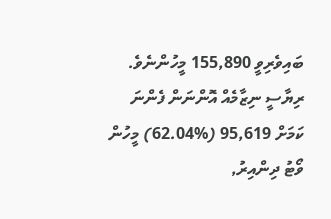ބައިވެރިވީ 155,890 މީހުންނެވެ.
ރިޔާސީ ނިޒާމެއް އޮންނަން ފެންނަ ކަމަށް 95,619 (%62.04) މީހުން ވޯޓު ދިންއިރު,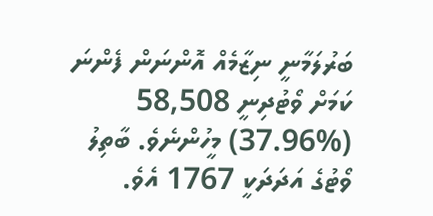ބަރުލަމާނީ ނިޒާމެއް އޮންނަން ފެންނަ ކަމަށް ވޯޓުދިނީ 58,508 (%37.96) މީހުންނެވެ. ބާތިލު ވޯޓުގެ އަދަދަކީ 1767 އެވެ.